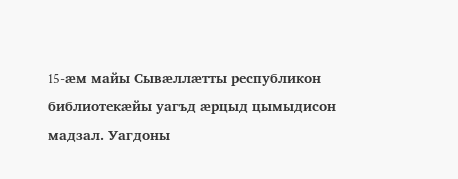15-æм майы Сывæллæтты республикон библиотекæйы уагъд æрцыд цымыдисон мадзал. Уагдоны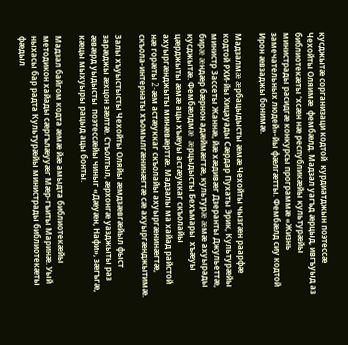кусджытæ сорганизаци кодтой  курдиатджын поэтессæ Чехойты Оляимæ  фембæлд. Мадзал уагъд æрцыд, ивгъуыд аз библиотекæты ‘хсæн нæ республикæйы культурæйы министрады расидгæ конкурсы программæ «Жизнь замечательных людей»-йы фæлгæтты. Фембæлд сиу кодтой Ирон æвзаджы бонимæ.

Мадзалмæ æрбацыдысты æмæ Чехойты чызгæн раарфæ кодтой РХИ-йы Хицауады Сæрдар Пухаты Эрик, Культурæйы министр Зассеты Жаннæ, йæ хæдивæг Дзеранты Джульеттæ, бирæ æндæр бæрнон адæймæгтæ, культурæ æмæ ахуырады кусджытæ. Фембæлдмæ  æрцыдысты Бехъмары  хъæуы цæрджыты æмæ ацы хъæуы астæуккаг скъолайы ахуыргæнджыты минæвæрттæ. Мадзалы ма хайад райстой нæ горæты 2-æм астæуккаг скъолайы ахуыргæнинæгтæ,  скъола-интернаты хъомылгæнинæгтæ сæ ахуыргæнджытимæ.

Залы хъуыстысты Чехойты Оляйы æмдзæвгæйыл фыст зарæджы æхцон зæлтæ. Стъолтыл, æрхонгæ уазджыты раз æвæрд уыдысты  поэтессæйы чиныг «Дæуæн, Нафи», зæгъгæ, кæцы мыхуыры рацыд ацы бонты.

Мадзал байгом кодта æмæ йæ амыдта библиотекæйы методикон хайады сæргълæууæг Мæр-гъиты Маринæ. Уый ныхасы бар радта Культурæйы министрады библиотекæты фæдыл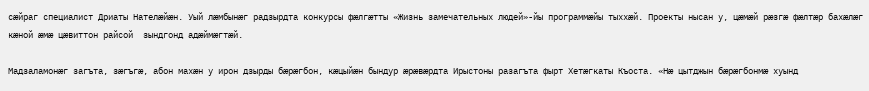сæйраг специалист Дриаты Нателæйæн. Уый лæмбынæг радзырдта конкурсы фæлгæтты «Жизнь замечательных людей»-йы программæйы тыххæй. Проекты нысан у, цæмæй рæзгæ фæлтæр бахæлæг кæной æмæ цæвиттон райсой  зындгонд адæймæгтæй.

Мадзаламонæг загъта, зæгъгæ, абон махæн у ирон дзырды бæрæгбон, кæцыйæн бындур æрæвæрдта Ирыстоны разагъта фырт Хетæгкаты Къоста. «Нæ цытджын бæрæгбонмæ хуынд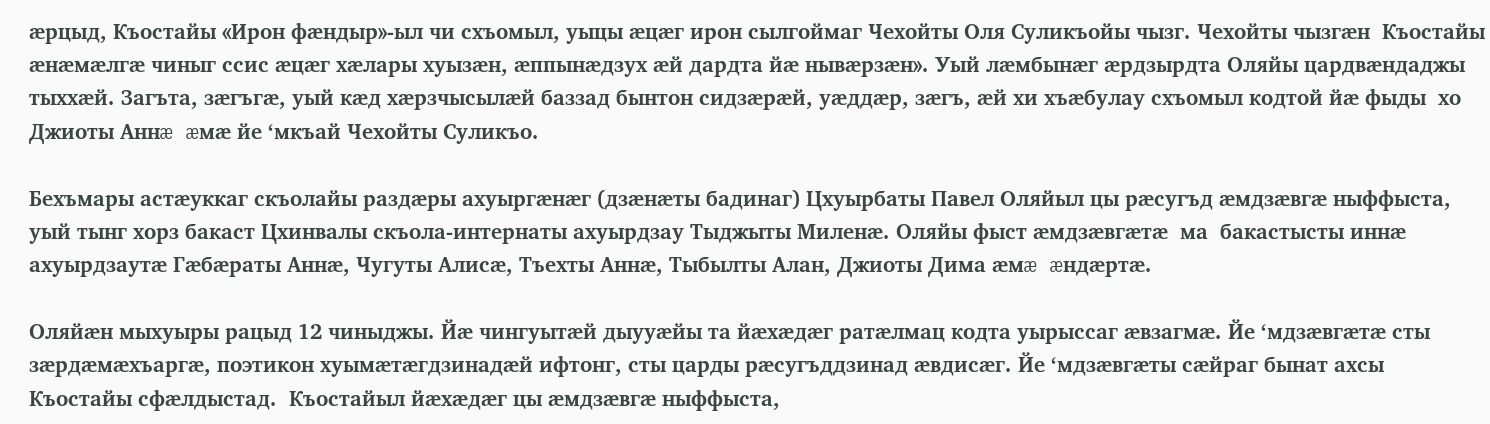æрцыд, Къостайы «Ирон фæндыр»-ыл чи схъомыл, уыцы æцæг ирон сылгоймаг Чехойты Оля Суликъойы чызг. Чехойты чызгæн  Къостайы æнæмæлгæ чиныг ссис æцæг хæлары хуызæн, æппынæдзух æй дардта йæ нывæрзæн». Уый лæмбынæг æрдзырдта Оляйы цардвæндаджы тыххæй. Загъта, зæгъгæ, уый кæд хæрзчысылæй баззад бынтон сидзæрæй, уæддæр, зæгъ, æй хи хъæбулау схъомыл кодтой йæ фыды  хо Джиоты Аннæ æмæ йе ‘мкъай Чехойты Суликъо.

Бехъмары астæуккаг скъолайы раздæры ахуыргæнæг (дзæнæты бадинаг) Цхуырбаты Павел Оляйыл цы рæсугъд æмдзæвгæ ныффыста, уый тынг хорз бакаст Цхинвалы скъола-интернаты ахуырдзау Тыджыты Миленæ. Оляйы фыст æмдзæвгæтæ  ма  бакастысты иннæ ахуырдзаутæ Гæбæраты Аннæ, Чугуты Алисæ, Тъехты Аннæ, Тыбылты Алан, Джиоты Дима æмæ æндæртæ.

Оляйæн мыхуыры рацыд 12 чиныджы. Йæ чингуытæй дыууæйы та йæхæдæг ратæлмац кодта уырыссаг æвзагмæ. Йе ‘мдзæвгæтæ сты зæрдæмæхъаргæ, поэтикон хуымæтæгдзинадæй ифтонг, сты царды рæсугъддзинад æвдисæг. Йе ‘мдзæвгæты сæйраг бынат ахсы Къостайы сфæлдыстад.  Къостайыл йæхæдæг цы æмдзæвгæ ныффыста,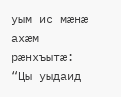уым ис мæнæ ахæм рæнхъытæ: “Цы уыдаид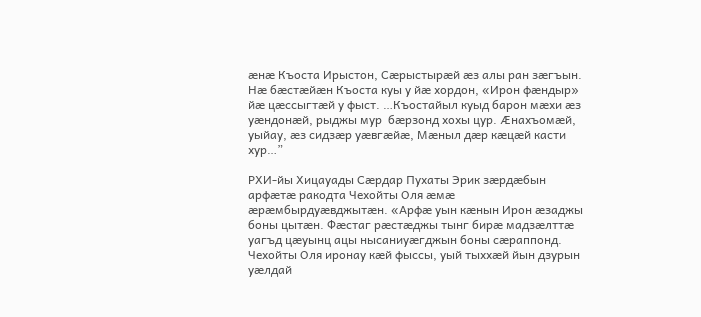æнæ Къоста Ирыстон, Сæрыстырæй æз алы ран зæгъын. Нæ бæстæйæн Къоста куы у йæ хордон, «Ирон фæндыр» йæ цæссыгтæй у фыст. …Къостайыл куыд барон мæхи æз уæндонæй, рыджы мур  бæрзонд хохы цур. Æнахъомæй, уыйау, æз сидзæр уæвгæйæ, Мæныл дæр кæцæй касти хур…”

РХИ-йы Хицауады Сæрдар Пухаты Эрик зæрдæбын арфæтæ ракодта Чехойты Оля æмæ æрæмбырдуæвджытæн. «Арфæ уын кæнын Ирон æзаджы боны цытæн. Фæстаг рæстæджы тынг бирæ мадзæлттæ уагъд цæуынц ацы нысаниуæгджын боны сæраппонд. Чехойты Оля иронау кæй фыссы, уый тыххæй йын дзурын уæлдай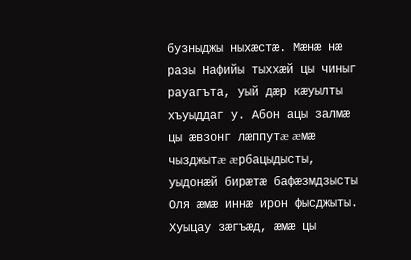бузныджы ныхæстæ. Мæнæ нæ разы Нафийы тыххæй цы чиныг рауагъта, уый дæр кæуылты хъуыддаг у. Абон ацы залмæ цы æвзонг лæппутæ æмæ чызджытæ æрбацыдысты, уыдонæй бирæтæ бафæзмдзысты Оля æмæ иннæ ирон фысджыты. Хуыцау зæгъæд, æмæ цы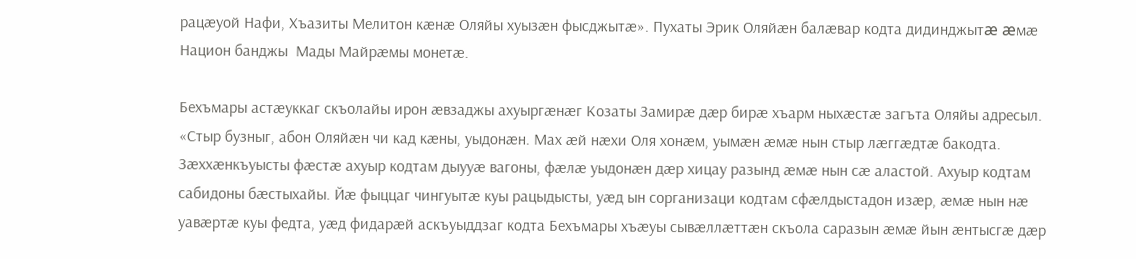рацæуой Нафи, Хъазиты Мелитон кæнæ Оляйы хуызæн фысджытæ». Пухаты Эрик Оляйæн балæвар кодта дидинджытæ æмæ Национ банджы  Мады Майрæмы монетæ.

Бехъмары астæуккаг скъолайы ирон æвзаджы ахуыргæнæг Козаты Замирæ дæр бирæ хъарм ныхæстæ загъта Оляйы адресыл. «Стыр бузныг, абон Оляйæн чи кад кæны, уыдонæн. Мах æй нæхи Оля хонæм, уымæн æмæ нын стыр лæггæдтæ бакодта. Зæххæнкъуысты фæстæ ахуыр кодтам дыууæ вагоны, фæлæ уыдонæн дæр хицау разынд æмæ нын сæ аластой. Ахуыр кодтам сабидоны бæстыхайы. Йæ фыццаг чингуытæ куы рацыдысты, уæд ын сорганизаци кодтам сфæлдыстадон изæр, æмæ нын нæ уавæртæ куы федта, уæд фидарæй аскъуыддзаг кодта Бехъмары хъæуы сывæллæттæн скъола саразын æмæ йын æнтысгæ дæр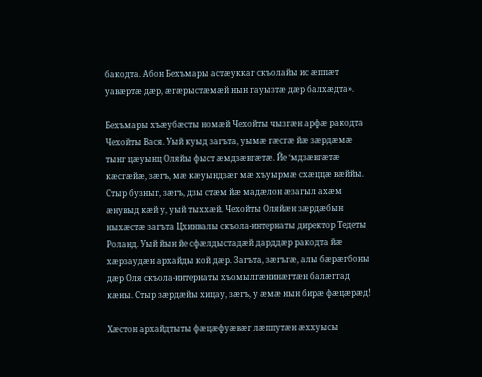бакодта. Абон Бехъмары астæуккаг скъолайы ис æппæт уавæртæ дæр, æгæрыстæмæй нын гауызтæ дæр балхæдта».

Бехъмары хъæубæсты номæй Чехойты чызгæн арфæ ракодта Чехойты Вася. Уый куыд загъта, уымæ гæсгæ йæ зæрдæмæ тынг цæуынц Оляйы фыст æмдзæвгæтæ. Йе ‘мдзæвгæтæ кæсгæйæ, зæгъ, мæ кæуындзæг мæ хъуырмæ схæццæ вæййы. Стыр бузныг, зæгъ, дзы стæм йæ мадæлон æзагыл ахæм æнувыд кæй у, уый тыххæй. Чехойты Оляйæн зæрдæбын ныхæстæ загъта Цхинвалы скъола-интернаты директор Тедеты Роланд. Уый йын йе сфæлдыстадæй дарддæр ракодта йæ хæрзаудæн архайды кой дæр. Загъта, зæгъгæ, алы бæрæгбоны дæр Оля скъола-интернаты хъомылгæнинæгтæн балæггад кæны. Стыр зæрдæйы хицау, зæгъ, у æмæ нын бирæ фæцæрæд!

Хæстон архайдтыты фæцæфуæвæг лæппутæн æххуысы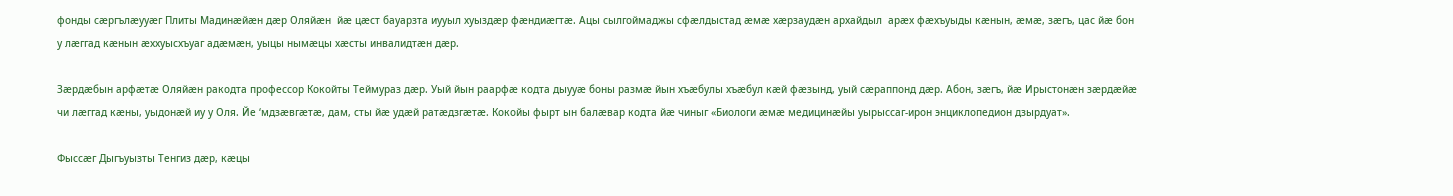фонды сæргълæууæг Плиты Мадинæйæн дæр Оляйæн  йæ цæст бауарзта иууыл хуыздæр фæндиæгтæ. Ацы сылгоймаджы сфæлдыстад æмæ хæрзаудæн архайдыл  арæх фæхъуыды кæнын, æмæ, зæгъ, цас йæ бон у лæггад кæнын æххуысхъуаг адæмæн, уыцы нымæцы хæсты инвалидтæн дæр.

Зæрдæбын арфæтæ Оляйæн ракодта профессор Кокойты Теймураз дæр. Уый йын раарфæ кодта дыууæ боны размæ йын хъæбулы хъæбул кæй фæзынд, уый сæраппонд дæр. Абон, зæгъ, йæ Ирыстонæн зæрдæйæ чи лæггад кæны, уыдонæй иу у Оля. Йе ‘мдзæвгæтæ, дам, сты йæ удæй ратæдзгæтæ. Кокойы фырт ын балæвар кодта йæ чиныг «Биологи æмæ медицинæйы уырыссаг-ирон энциклопедион дзырдуат».

Фыссæг Дыгъуызты Тенгиз дæр, кæцы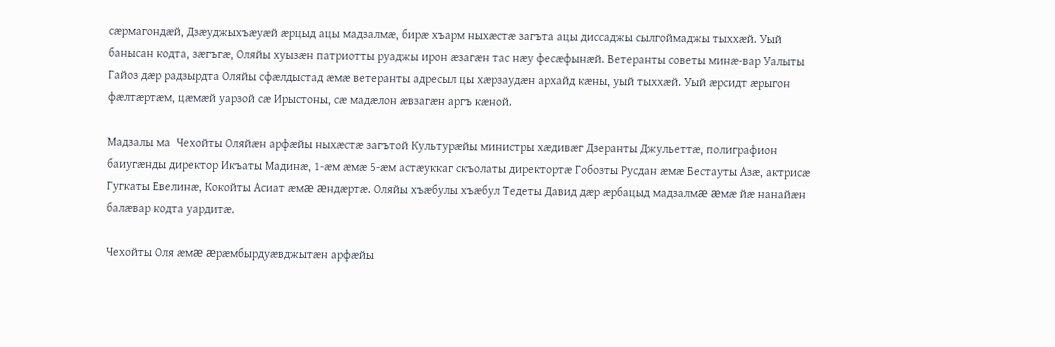сæрмагондæй, Дзæуджыхъæуæй æрцыд ацы мадзалмæ, бирæ хъарм ныхæстæ загъта ацы диссаджы сылгоймаджы тыххæй. Уый банысан кодта, зæгъгæ, Оляйы хуызæн патриотты руаджы ирон æзагæн тас нæу фесæфынæй. Ветеранты советы минæ-вар Уалыты Гайоз дæр радзырдта Оляйы сфæлдыстад æмæ ветеранты адресыл цы хæрзаудæн архайд кæны, уый тыххæй. Уый æрсидт æрыгон фæлтæртæм, цæмæй уарзой сæ Ирыстоны, сæ мадæлон æвзагæн аргъ кæной.

Мадзалы ма  Чехойты Оляйæн арфæйы ныхæстæ загътой Культурæйы министры хæдивæг Дзеранты Джульеттæ, полиграфион баиугæнды директор Икъаты Мадинæ, 1-æм æмæ 5-æм астæуккаг скъолаты директортæ Гобозты Русдан æмæ Бестауты Азæ, актрисæ Гугкаты Евелинæ, Кокойты Асиат æмæ æндæртæ. Оляйы хъæбулы хъæбул Тедеты Давид дæр æрбацыд мадзалмæ æмæ йæ нанайæн балæвар кодта уардитæ.

Чехойты Оля æмæ æрæмбырдуæвджытæн арфæйы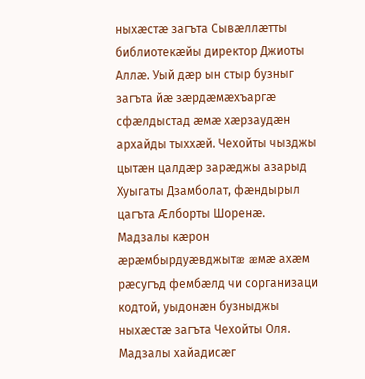ныхæстæ загъта Сывæллæтты библиотекæйы директор Джиоты Аллæ. Уый дæр ын стыр бузныг загъта йæ зæрдæмæхъаргæ сфæлдыстад æмæ хæрзаудæн архайды тыххæй. Чехойты чызджы цытæн цалдæр зарæджы азарыд Хуыгаты Дзамболат, фæндырыл цагъта Æлборты Шоренæ. Мадзалы кæрон æрæмбырдуæвджытæ æмæ ахæм рæсугъд фембæлд чи сорганизаци кодтой, уыдонæн бузныджы ныхæстæ загъта Чехойты Оля. Мадзалы хайадисæг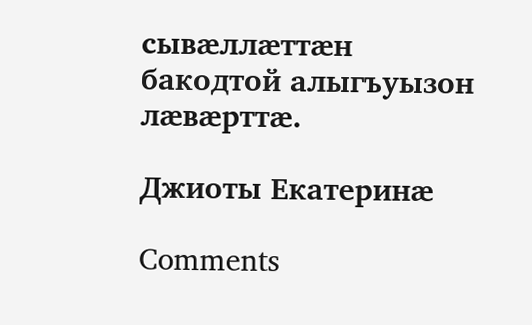сывæллæттæн бакодтой алыгъуызон лæвæрттæ.

Джиоты Екатеринæ

Comments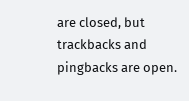are closed, but trackbacks and pingbacks are open.